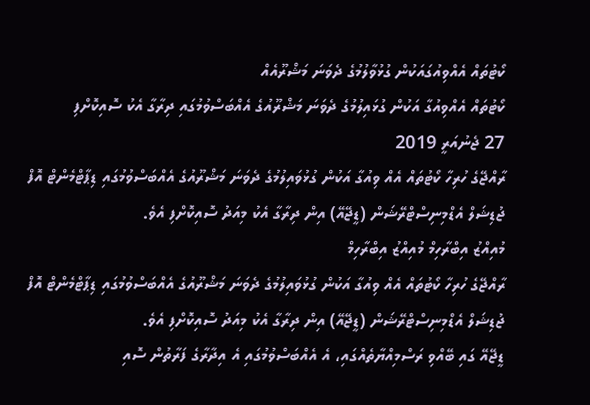ކޯޓުތައް އެއްވިއުގައަކުން ގުޅުވާލުމުގެ ދެވަނަ މަޝްރޫއެއް
ކޯޓުތައް އެއްވިއުގާ އަކުން ގުޅައިލުމުގެ ދެވަނަ މަޝްރޫއުގެ އެއްބަސްވުމުގައި ދިރާގާ އެކު ސޮއިކޮށްފި
27 ޖެނުއަރީ 2019
ރާއްޖޭގެ ހުރިހާ ކޯޓުތައް އެއް ވިއުގާ އަކުން ގުޅުވައިލުމުގެ ދެވަނަ މަޝްރޫއުގެ އެއްބަސްވުމުގައި ޑިޕާޓްމެންޓް އޮފް ޖުޑިޝަލް އެޑްމިނިސްޓްރޭޝަން (ޑީޖޭއޭ) އިން ދިރާގާ އެކު މިއަދު ސޮއިކޮށްފި އެވެ.
މުއިއްޒު އިބްރާހިމް މުއިއްޒު އިބްރާހިމް
ރާއްޖޭގެ ހުރިހާ ކޯޓުތައް އެއް ވިއުގާ އަކުން ގުޅުވައިލުމުގެ ދެވަނަ މަޝްރޫއުގެ އެއްބަސްވުމުގައި ޑިޕާޓްމެންޓް އޮފް ޖުޑިޝަލް އެޑްމިނިސްޓްރޭޝަން (ޑީޖޭއޭ) އިން ދިރާގާ އެކު މިއަދު ސޮއިކޮށްފި އެވެ.
ޑީޖޭއޭ ގައި ބޭއްވި ރަސްމިއްޔާތެއްގައި، އެ އެއްބަސްވުމުގައި އެ އިދާރާގެ ފަރާތުން ސޮއި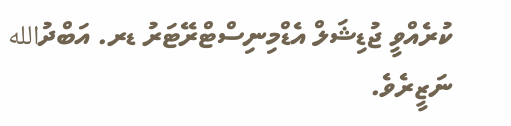ކުރެއްވީ ޖުޑިޝަލް އެޑްމިނިސްޓްރޭޓަރު ޑރ. އަބްދުالله ނަޒީރެވެ.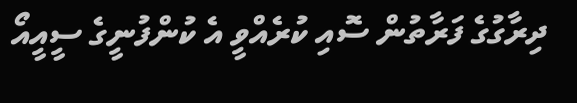ދިރާގުގެ ފަރާތުން ސޮއި ކުރެއްވީ އެ ކުންފުނީގެ ސީއީއޯ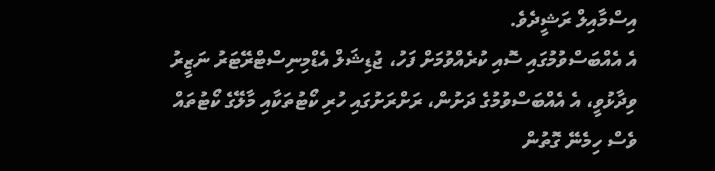އިސްމާއިލް ރަޝީދެވެ.
އެ އެއްބަސްވުމުގައި ސޮއި ކުރެއްވުމަށް ފަހު، ޖުޑިޝަލް އެޑްމިނިސްޓްރޭޓަރު ނަޒީރު ވިދާޅުވީ، އެ އެއްބަސްވުމުގެ ދަށުން، ރަށްރަށުގައި ހުރި ކޯޓުތަކާއި މާލޭގެ ކޯޓުތައް ވެސް ހިމެނޭ ގޮތުން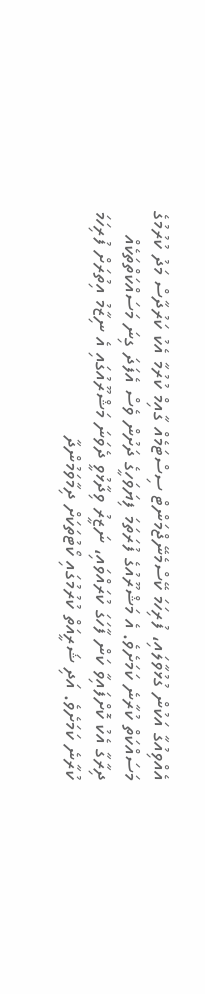އެއްވިއުގާ އަކުން ގުޅުވާލައި، ފުރިހަމަ ކޭސްމެނޭޖްމަންޓް ސިސްޓަމެއް ގާއިމް ކުރުމާ އެކު ކަރުދާސް މަދު ކުރުމުގެ މަސައްކަތް ކުރާނެ ކަމަށެވެ. އެ މަޝްރޫއުގެ ފުރަތަމަ ފިޔަވަހީގެ ދަށުން ވެސް އެފަދަ ގިނަ މަސައްކަތްތަކެއް ދިރާގާ އެކު ކޮށްފައިވާ ކަން ފާހަގަ ކުރައްވައި، ނަޒީރު ވިދާޅުވީ ދެވަނަ މަޝްރޫއުގައި އެ ނިޒާމު އިތުރަށް ފުރިހަމަ ކުރާނެ ކަމަށެވެ. އަދި ޝަރީއަތް ކުރުމުގައި ކޯޓުތަކަށް ދިމާވަމުންދާ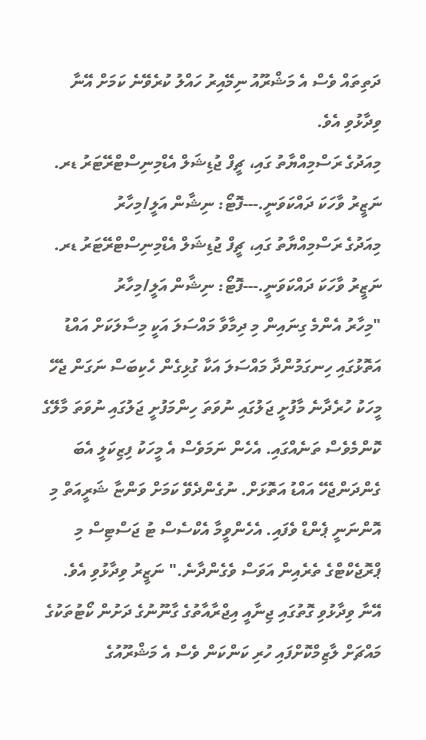ދަތިތައް ވެސް އެ މަޝްރޫއު ނިމޭއިރު ހައްލު ކުރެވޭނެ ކަމަށް އޭނާ ވިދާޅުވި އެވެ.
މިއަދުގެ ރަސްމިއްޔާތު ގައި، ޗީފް ޖުޑިޝަލް އެޑްމިނިސްޓްރޭޓަރު ޑރ. ނަޒީރު ވާހަކަ ދައްކަވަނީ.---ފޮޓޯ: ނިޝާން އަލީ/މިހާރު
މިއަދުގެ ރަސްމިއްޔާތު ގައި، ޗީފް ޖުޑިޝަލް އެޑްމިނިސްޓްރޭޓަރު ޑރ. ނަޒީރު ވާހަކަ ދައްކަވަނީ.---ފޮޓޯ: ނިޝާން އަލީ/މިހާރު
"މިހާރު އެންމެ ގިނައިން މި ދިމާވާ މައްސަލަ އަކީ މިސާލަކަށް އައްޑު އަތޮޅުގައި ހިނގަމުންދާ މައްސަލަ އަކާ ގުޅިގެން ހެކިބަސް ނަގަން ޖެހޭ މީހަކު ހުރެދާނެ މާފުށީ ޖަލުގައި ނުވަތަ ހިންމަފުށީ ޖަލުގައި ނުވަތަ މާލޭގެ ކޮންމެވެސް ތަނެއްގައި. އެހެން ނަމަވެސް އެ މީހަކު ފިޒިކަލީ އެބަ ގެންދަންޖެހޭ އައްޑު އަތޮޅަށް. ނުގެންދެވޭ ކަމަށް ވަންޏާ ޝަރީއަތް މި އޮންނަނީ ޕެންޑް ވެފައި. އެހެންވީމާ އެކްސެސް ޓު ޖަސްޓިސް މި ޕްރޮޖެކްޓްގެ ތެރެއިން އަވަސް ވެގެންދާނެ." ނަޒީރު ވިދާޅުވި އެވެ.
އޭނާ ވިދާޅުވި ގޮތުގައި ޖިނާއީ އިޖްރާއާތުގެ ގާނޫނުގެ ދަށުން ކޯޓުތަކުގެ މައްޗަށް ލާޒިމްކޮށްފައި ހުރި ކަންކަން ވެސް އެ މަޝްރޫއުގެ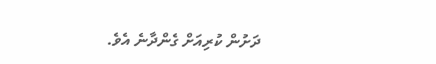ދަށުން ކުރިއަށް ގެންދާނެ އެވެ.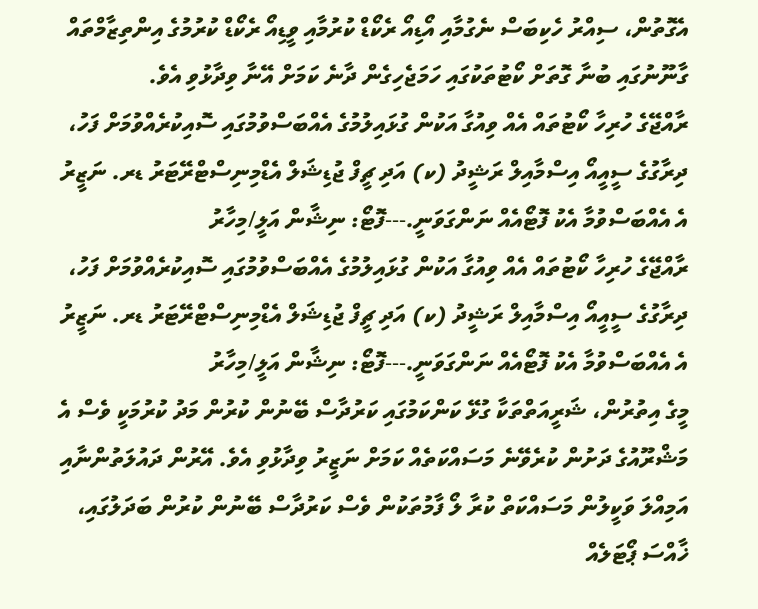އެގޮތުން، ސިއްރު ހެކިބަސް ނެގުމާއި އޯޑިއޯ ރެކޯޑް ކުރުމާއި ވީޑިއޯ ރެކޯޑް ކުރުމުގެ އިންތިޒާމްތައް ގާނޫނުގައި ބުނާ ގޮތަށް ކޯޓުތަކުގައި ހަމަޖެހިގެން ދާނެ ކަމަށް އޭނާ ވިދާޅުވި އެވެ.
ރާއްޖޭގެ ހުރިހާ ކޯޓުތައް އެއް ވިއުގާ އަކުން ގުޅައިލުމުގެ އެއްބަސްވުމުގައި ސޮއިކުރެއްވުމަށް ފަހު، ދިރާގުގެ ސީއީއޯ އިސްމާއިލް ރަޝީދު (ކ) އަދި ޗީފް ޖުޑިޝަލް އެޑްމިނިސްޓްރޭޓަރު ޑރ. ނަޒީރު އެ އެއްބަސްވުމާ އެކު ފޮޓޯއެއް ނަންގަވަނީ.---ފޮޓޯ: ނިޝާން އަލީ/މިހާރު
ރާއްޖޭގެ ހުރިހާ ކޯޓުތައް އެއް ވިއުގާ އަކުން ގުޅައިލުމުގެ އެއްބަސްވުމުގައި ސޮއިކުރެއްވުމަށް ފަހު، ދިރާގުގެ ސީއީއޯ އިސްމާއިލް ރަޝީދު (ކ) އަދި ޗީފް ޖުޑިޝަލް އެޑްމިނިސްޓްރޭޓަރު ޑރ. ނަޒީރު އެ އެއްބަސްވުމާ އެކު ފޮޓޯއެއް ނަންގަވަނީ.---ފޮޓޯ: ނިޝާން އަލީ/މިހާރު
މީގެ އިތުރުން، ޝަރީއަތްތަކާ ގުޅޭ ކަންކަމުގައި ކަރުދާސް ބޭނުން ކުރުން މަދު ކުރުމަކީ ވެސް އެ މަޝްރޫއުގެ ދަށުން ކުރެވޭނެ މަސައްކަތެއް ކަމަށް ނަޒީރު ވިދާޅުވި އެވެ. އޭރުން ދައުލަތުންނާއި އަމިއްލަ ވަކީލުން މަސައްކަތް ކުރާ ލޯ ފާމުތަކުން ވެސް ކަރުދާސް ބޭނުން ކުރުން ބަދަލުގައި، ޚާއްސަ ޕޯޓަލެއް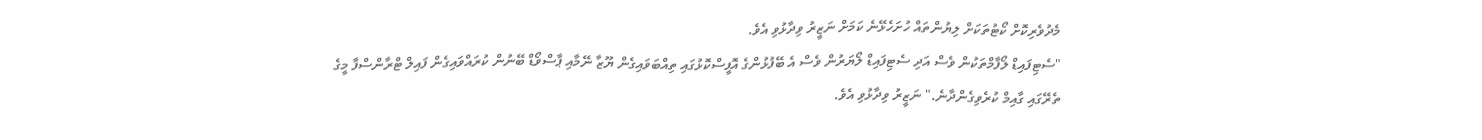މެދުވެރިކޮށް ކޯޓުތަކަށް ލިޔުންތައް ހުށަހެޅޭނެ ކަމަށް ނަޒީރު ވިދާޅުވި އެވެ.
"ސެޓިފައިޑް ލޯފާމްތަކުން ވެސް އަދި ސެޓިފައިޑް ލޯޔަރުން ވެސް އެ ބޭފުޅުންގެ އޮފީސްކޮޅުގައި ތިއްބަވައިގެން ޔޫޒާ ނޭމާއި ޕާސްވޯޑް ބޭނުން ކުރައްވައިގެން ފައިލް ޓްރާންސްފާ މީގެ ތެރޭގައި ގާއިމް ކުރެވިގެންދާނެ." ނަޒީރު ވިދާޅުވި އެވެ.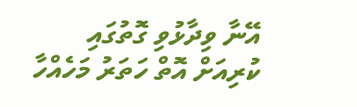އޭނާ ވިދާޅުވި ގޮތުގައި ކުރިއަށް އޮތް ހަތަރު މަހެއްހާ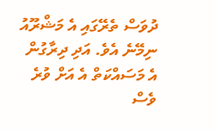ދުވަސް ތެރޭގައި އެ މަޝްރޫއު ނިމޭނެ އެވެ. އަދި ދިރާގުން އެ މަސައްކަތް އެ އަށް ވުރެ ވެސް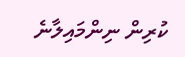ކުރިން ނިންމައިލާނެ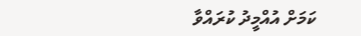ކަމަށް އުއްމީދު ކުރައްވާ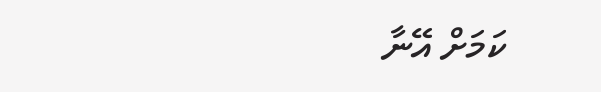ކަމަށް އޭނާ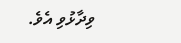ވިދާޅުވި އެވެ.